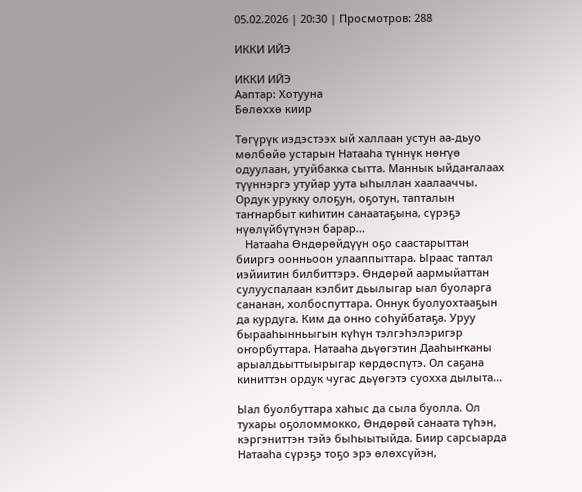05.02.2026 | 20:30 | Просмотров: 288

ИККИ ИЙЭ

ИККИ ИЙЭ
Ааптар: Хотууна
Бөлөххө киир

Төгүрүк иэдэстээх ый халлаан устун аа-дьуо мөлбөйө устарын Натааһа түннүк нөҥүө одуулаан, утуйбакка сытта. Маннык ыйдаҥалаах түүннэргэ утуйар уута ыһыллан хаалааччы. Ордук урукку олоҕун, оҕотун, тапталын таҥнарбыт киһитин санаатаҕына, сүрэҕэ нүөлүйбүтүнэн барар...
   Натааһа Өндөрөйдүүн оҕо саастарыттан бииргэ оонньоон улааппыттара. Ыраас таптал иэйиитин билбиттэрэ. Өндөрөй аармыйаттан сулууспалаан кэлбит дьылыгар ыал буоларга сананан, холбоспуттара. Оннук буолуохтааҕын да курдуга. Ким да онно соһуйбатаҕа. Уруу бырааһынньыгын күһүн тэлгэһэлэригэр оҥорбуттара. Натааһа дьүөгэтин Дааһыҥканы арыалдьыттыырыгар көрдөспүтэ. Ол саҕана киниттэн ордук чугас дьүөгэтэ суохха дылыта...

Ыал буолбуттара хаһыс да сыла буолла. Ол тухары оҕоломмокко, Өндөрөй санаата түһэн, кэргэниттэн тэйэ быһыытыйда. Биир сарсыарда Натааһа сүрэҕэ тоҕо эрэ өлөхсүйэн,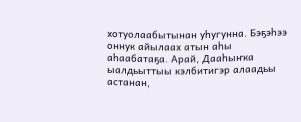хотуолаабытынан уһугунна. Бэҕэһээ оннук айылаах атын аһы аһаабатаҕа. Арай, Дааһыҥка ыалдьыттыы кэлбитигэр алаадьы астанан,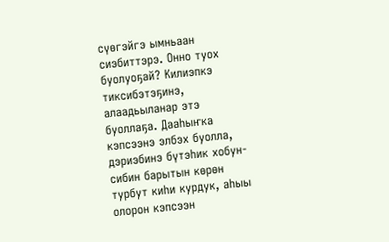сүөгэйгэ ымньаан сиэбиттэрэ. Онно туох буолуоҕай? Килиэпкэ тиксибэтэҕинэ, алаадьыланар этэ буоллаҕа. Дааһыҥка кэпсээнэ элбэх буолла, дэриэбинэ бүтэһик хобун-сибин барытын көрөн турбут киһи курдук, аһыы олорон кэпсээн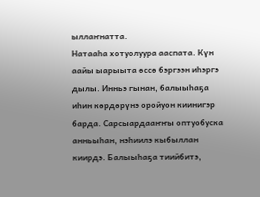ыллаҥнатта.
Натааһа хотуолуура ааспата. Күн аайы ыарыыта өссө бэргээн иһэргэ дылы. Инньэ гынан, балыыһаҕа иһин көрдөрүнэ оройуон киинигэр барда. Сарсыардааҥҥы оптуобуска анньыһан, нэһиилэ кыбыллан киирдэ. Балыыһаҕа тиийбитэ,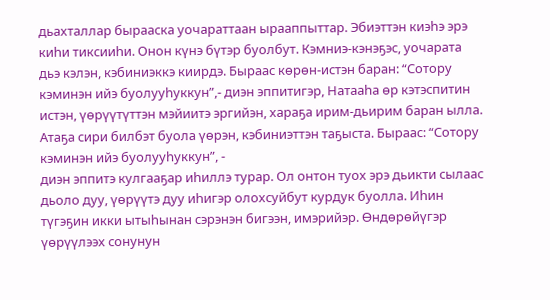дьахталлар бырааска уочараттаан ырааппыттар. Эбиэттэн киэһэ эрэ киһи тиксииһи. Онон күнэ бүтэр буолбут. Кэмниэ-кэнэҕэс, уочарата дьэ кэлэн, кэбиниэккэ киирдэ. Быраас көрөн-истэн баран: “Сотору кэминэн ийэ буолууһуккун”,- диэн эппитигэр, Натааһа өр кэтэспитин истэн, үөрүүтүттэн мэйиитэ эргийэн, хараҕа ирим-дьирим баран ылла. Атаҕа сири билбэт буола үөрэн, кэбиниэттэн таҕыста. Быраас: “Сотору кэминэн ийэ буолууһуккун”, -
диэн эппитэ кулгааҕар иһиллэ турар. Ол онтон туох эрэ дьикти сылаас дьоло дуу, үөрүүтэ дуу иһигэр олохсуйбут курдук буолла. Иһин түгэҕин икки ытыһынан сэрэнэн бигээн, имэрийэр. Өндөрөйүгэр үөрүүлээх сонунун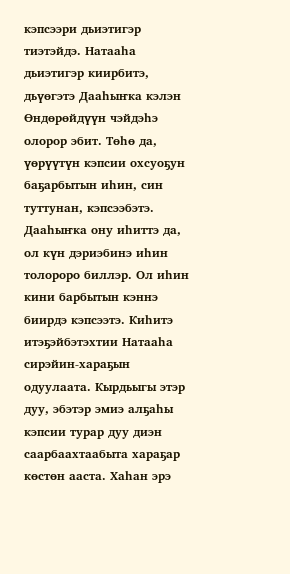кэпсээри дьиэтигэр тиэтэйдэ. Натааһа дьиэтигэр киирбитэ, дьүөгэтэ Дааһыҥка кэлэн Өндөрөйдүүн чэйдэһэ олорор эбит. Төһө да, үөрүүтүн кэпсии охсуоҕун баҕарбытын иһин, син туттунан, кэпсээбэтэ. Дааһыҥка ону иһиттэ да, ол күн дэриэбинэ иһин толороро биллэр. Ол иһин кини барбытын кэннэ биирдэ кэпсээтэ. Киһитэ итэҕэйбэтэхтии Натааһа сирэйин-хараҕын одуулаата. Кырдьыгы этэр дуу, эбэтэр эмиэ алҕаһы кэпсии турар дуу диэн саарбаахтаабыта хараҕар көстөн ааста. Хаһан эрэ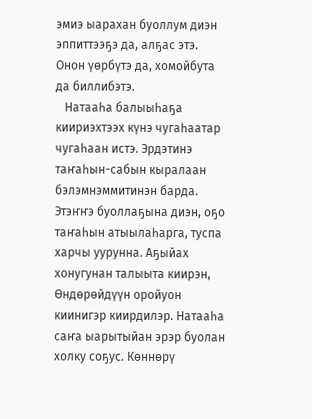эмиэ ыарахан буоллум диэн эппиттээҕэ да, алҕас этэ. Онон үөрбүтэ да, хомойбута да биллибэтэ.
   Натааһа балыыһаҕа киириэхтээх күнэ чугаһаатар чугаһаан истэ. Эрдэтинэ таҥаһын-сабын кыралаан бэлэмнэммитинэн барда. Этэҥҥэ буоллаҕына диэн, оҕо таҥаһын атыылаһарга, туспа харчы уурунна. Аҕыйах хонугунан талыыта киирэн, Өндөрөйдүүн оройуон киинигэр киирдилэр. Натааһа саҥа ыарытыйан эрэр буолан холку соҕус. Көннөрү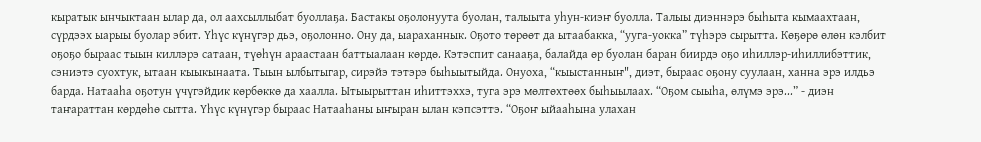кыратык ынчыктаан ылар да, ол аахсыллыбат буоллаҕа. Бастакы оҕолонуута буолан, талыыта уһун-киэҥ буолла. Талыы диэннэрэ быһыта кымаахтаан, сүрдээх ыарыы буолар эбит. Үһүс күнүгэр дьэ, оҕолонно. Ону да, ыараханнык. Оҕото төрөөт да ытаабакка, “ууга-уокка” түһэрэ сырытта. Көҕөрө өлөн кэлбит оҕоҕо быраас тыын киллэрэ сатаан, түөһүн араастаан баттыалаан көрдө. Кэтэспит санааҕа, балайда өр буолан баран биирдэ оҕо иһиллэр-иһиллибэттик, сэниэтэ суохтук, ытаан кыыкынаата. Тыын ылбытыгар, сирэйэ тэтэрэ быһыытыйда. Онуоха, “кыыстанныҥ", диэт, быраас оҕону суулаан, ханна эрэ илдьэ барда. Натааһа оҕотун үчүгэйдик көрбөккө да хаалла. Ытыырыттан иһиттэххэ, туга эрэ мөлтөхтөөх быһыылаах. “Оҕом сыыһа, өлүмэ эрэ...” - диэн таҥараттан көрдөһө сытта. Үһүс күнүгэр быраас Натааһаны ыҥыран ылан кэпсэттэ. “Оҕоҥ ыйааһына улахан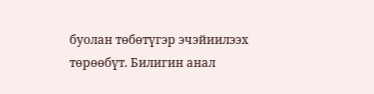буолан төбөтүгэр эчэйиилээх төрөөбүт. Билигин анал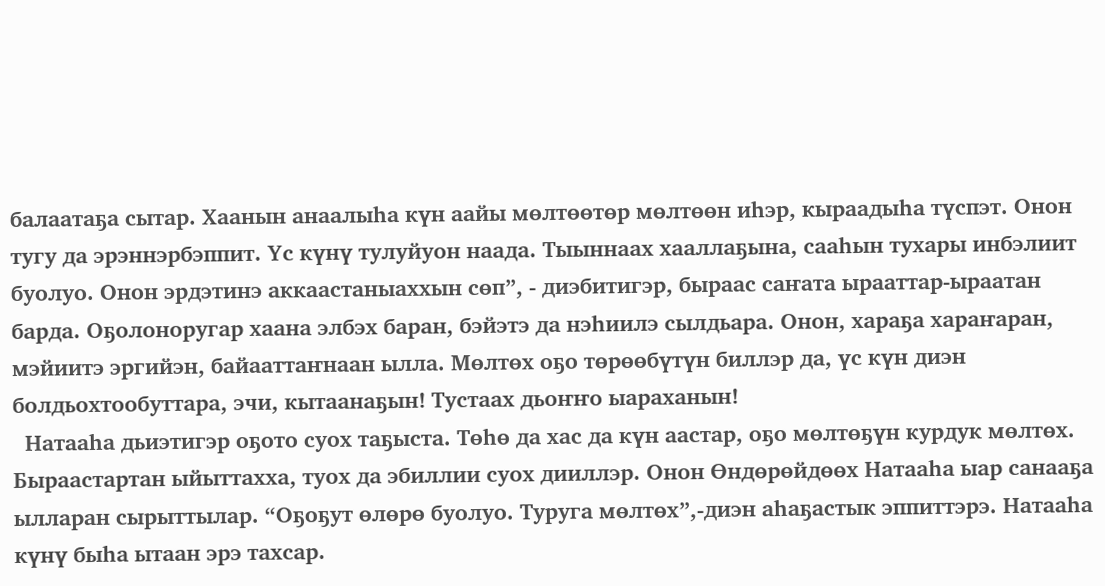балаатаҕа сытар. Хаанын анаалыһа күн аайы мөлтөөтөр мөлтөөн иһэр, кыраадыһа түспэт. Онон тугу да эрэннэрбэппит. Үс күнү тулуйуон наада. Тыыннаах хааллаҕына, сааһын тухары инбэлиит буолуо. Онон эрдэтинэ аккаастаныаххын сөп”, - диэбитигэр, быраас саҥата ырааттар-ыраатан барда. Оҕолоноругар хаана элбэх баран, бэйэтэ да нэһиилэ сылдьара. Онон, хараҕа хараҥаран, мэйиитэ эргийэн, байааттаҥнаан ылла. Мөлтөх оҕо төрөөбүтүн биллэр да, үс күн диэн болдьохтообуттара, эчи, кытаанаҕын! Тустаах дьоҥҥо ыараханын!
  Натааһа дьиэтигэр оҕото суох таҕыста. Төһө да хас да күн аастар, оҕо мөлтөҕүн курдук мөлтөх. Быраастартан ыйыттахха, туох да эбиллии суох дииллэр. Онон Өндөрөйдөөх Натааһа ыар санааҕа ылларан сырыттылар. “Оҕоҕут өлөрө буолуо. Туруга мөлтөх”,-диэн аһаҕастык эппиттэрэ. Натааһа күнү быһа ытаан эрэ тахсар.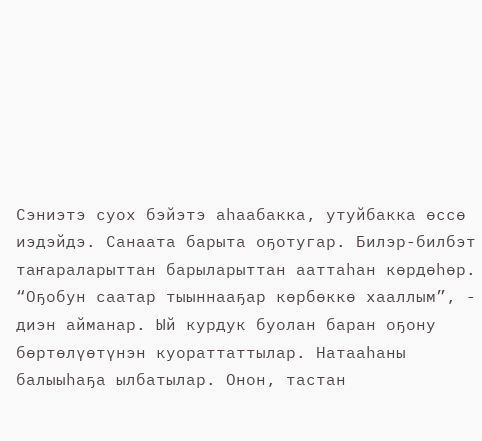Сэниэтэ суох бэйэтэ аһаабакка, утуйбакка өссө иэдэйдэ. Санаата барыта оҕотугар. Билэр-билбэт таҥараларыттан барыларыттан ааттаһан көрдөһөр. “Оҕобун саатар тыыннааҕар көрбөккө хааллым”, - диэн айманар. Ый курдук буолан баран оҕону бөртөлүөтүнэн куораттаттылар. Натааһаны балыыһаҕа ылбатылар. Онон, тастан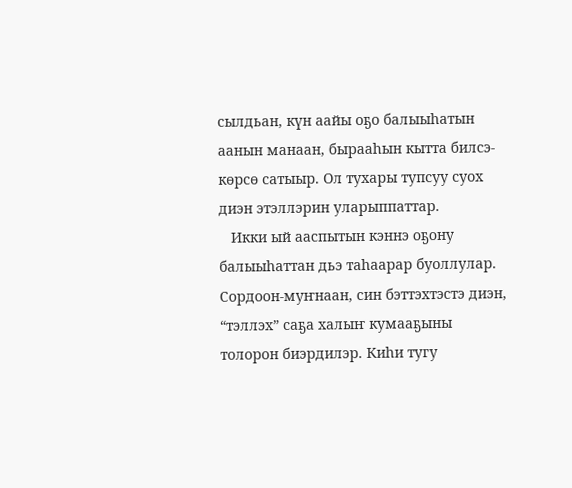сылдьан, күн аайы оҕо балыыһатын аанын манаан, бырааһын кытта билсэ-көрсө сатыыр. Ол тухары тупсуу суох диэн этэллэрин уларыппаттар.
   Икки ый ааспытын кэннэ оҕону балыыһаттан дьэ таһаарар буоллулар. Сордоон-муҥнаан, син бэттэхтэстэ диэн, “тэллэх” саҕа халыҥ кумааҕыны толорон биэрдилэр. Киһи тугу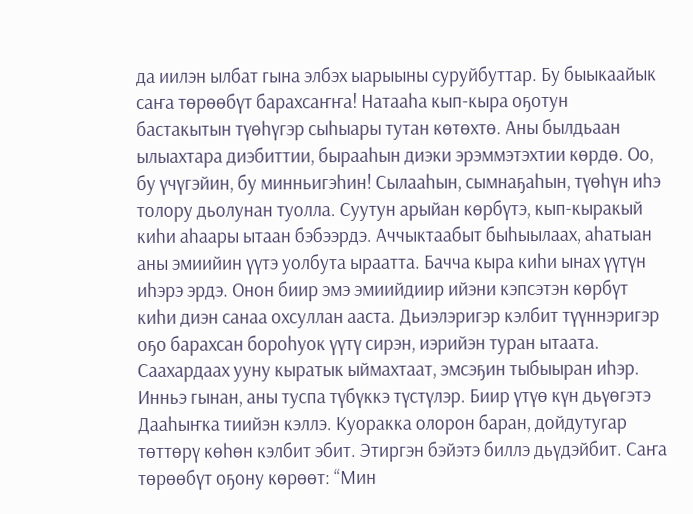да иилэн ылбат гына элбэх ыарыыны суруйбуттар. Бу быыкаайык саҥа төрөөбүт барахсаҥҥа! Натааһа кып-кыра оҕотун бастакытын түөһүгэр сыһыары тутан көтөхтө. Аны былдьаан ылыахтара диэбиттии, бырааһын диэки эрэммэтэхтии көрдө. Оо, бу үчүгэйин, бу минньигэһин! Сылааһын, сымнаҕаһын, түөһүн иһэ толору дьолунан туолла. Суутун арыйан көрбүтэ, кып-кыракый киһи аһаары ытаан бэбээрдэ. Аччыктаабыт быһыылаах, аһатыан аны эмиийин үүтэ уолбута ыраатта. Бачча кыра киһи ынах үүтүн иһэрэ эрдэ. Онон биир эмэ эмиийдиир ийэни кэпсэтэн көрбүт киһи диэн санаа охсуллан ааста. Дьиэлэригэр кэлбит түүннэригэр оҕо барахсан бороһуок үүтү сирэн, иэрийэн туран ытаата. Саахардаах ууну кыратык ыймахтаат, эмсэҕин тыбыыран иһэр. Инньэ гынан, аны туспа түбүккэ түстүлэр. Биир үтүө күн дьүөгэтэ Дааһыҥка тиийэн кэллэ. Куоракка олорон баран, дойдутугар төттөрү көһөн кэлбит эбит. Этиргэн бэйэтэ биллэ дьүдэйбит. Саҥа төрөөбүт оҕону көрөөт: “Мин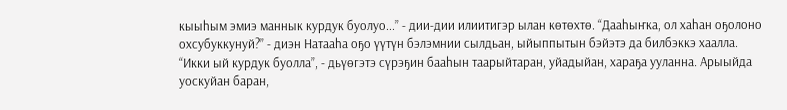кыыһым эмиэ маннык курдук буолуо...” - дии-дии илиитигэр ылан көтөхтө. “Дааһыҥка, ол хаһан оҕолоно охсубуккунуй?” - диэн Натааһа оҕо үүтүн бэлэмнии сылдьан, ыйыппытын бэйэтэ да билбэккэ хаалла. “Икки ый курдук буолла”, - дьүөгэтэ сүрэҕин бааһын таарыйтаран, уйадыйан, хараҕа ууланна. Арыыйда уоскуйан баран,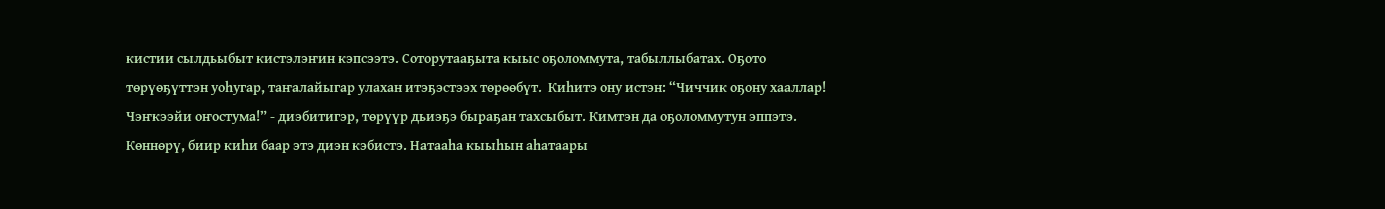кистии сылдьыбыт кистэлэҥин кэпсээтэ. Соторутааҕыта кыыс оҕоломмута, табыллыбатах. Оҕото төрүөҕүттэн уоһугар, таҥалайыгар улахан итэҕэстээх төрөөбүт.  Киһитэ ону истэн: “Чиччик оҕону хааллар! Чэҥкээйи оҥостума!” - диэбитигэр, төрүүр дьиэҕэ быраҕан тахсыбыт. Кимтэн да оҕоломмутун эппэтэ. Көннөрү, биир киһи баар этэ диэн кэбистэ. Натааһа кыыһын аһатаары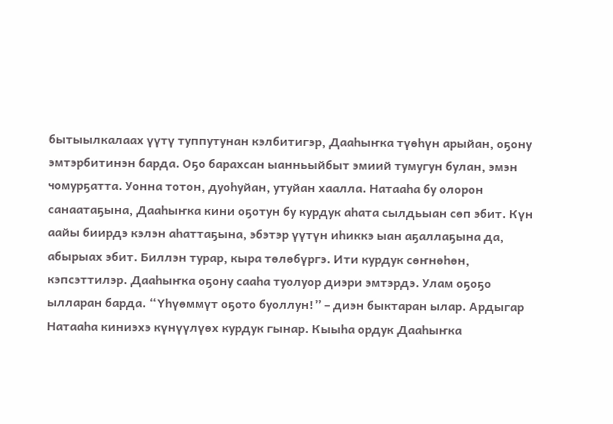бытыылкалаах үүтү туппутунан кэлбитигэр, Дааһыҥка түөһүн арыйан, оҕону эмтэрбитинэн барда. Оҕо барахсан ыанньыйбыт эмиий тумугун булан, эмэн чомурҕатта. Уонна тотон, дуоһуйан, утуйан хаалла. Натааһа бу олорон санаатаҕына, Дааһыҥка кини оҕотун бу курдук аһата сылдьыан сөп эбит. Күн аайы биирдэ кэлэн аһаттаҕына, эбэтэр үүтүн иһиккэ ыан аҕаллаҕына да, абырыах эбит. Биллэн турар, кыра төлөбүргэ. Ити курдук сөҥнөһөн, кэпсэттилэр. Дааһыҥка оҕону сааһа туолуор диэри эмтэрдэ. Улам оҕоҕо ылларан барда. “Үһүөммүт оҕото буоллун!” – диэн быктаран ылар. Ардыгар Натааһа киниэхэ күнүүлүөх курдук гынар. Кыыһа ордук Дааһыҥка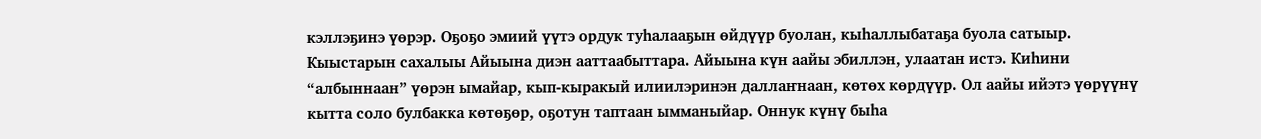кэллэҕинэ үөрэр. Оҕоҕо эмиий үүтэ ордук туһалааҕын өйдүүр буолан, кыһаллыбатаҕа буола сатыыр. Кыыстарын сахалыы Айыына диэн ааттаабыттара. Айыына күн аайы эбиллэн, улаатан истэ. Киһини “албыннаан” үөрэн ымайар, кып-кыракый илиилэринэн даллаҥнаан, көтөх көрдүүр. Ол аайы ийэтэ үөрүүнү кытта соло булбакка көтөҕөр, оҕотун таптаан ымманыйар. Оннук күнү быһа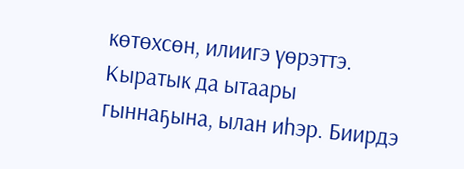көтөхсөн, илиигэ үөрэттэ. Кыратык да ытаары гыннаҕына, ылан иһэр. Биирдэ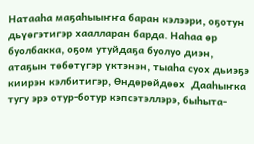Натааһа маҕаһыыҥҥа баран кэлээри, оҕотун дьүөгэтигэр хаалларан барда. Наһаа өр буолбакка, оҕом утуйдаҕа буолуо диэн, атаҕын төбөтүгэр үктэнэн, тыаһа суох дьиэҕэ киирэн кэлбитигэр, Өндөрөйдөөх  Дааһыҥка тугу эрэ отур-ботур кэпсэтэллэрэ, быһыта-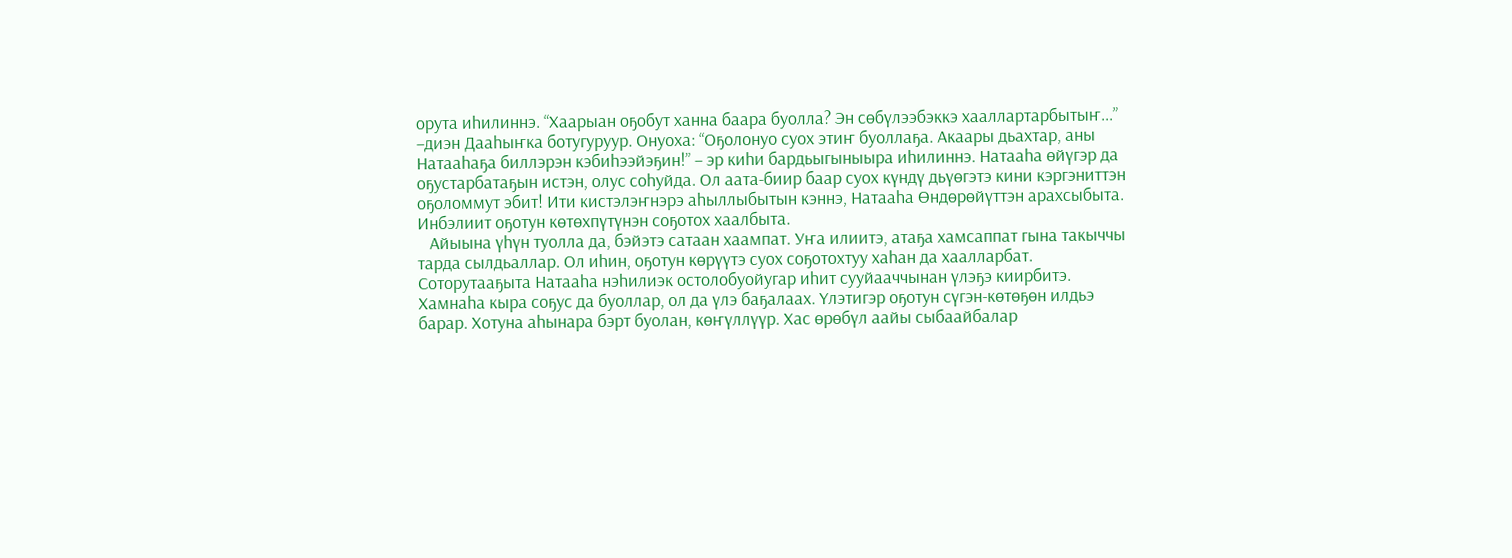орута иһилиннэ. “Хаарыан оҕобут ханна баара буолла? Эн сөбүлээбэккэ хааллартарбытыҥ...” –диэн Дааһыҥка ботугуруур. Онуоха: “Оҕолонуо суох этиҥ буоллаҕа. Акаары дьахтар, аны Натааһаҕа биллэрэн кэбиһээйэҕин!” – эр киһи бардьыгыныыра иһилиннэ. Натааһа өйүгэр да оҕустарбатаҕын истэн, олус соһуйда. Ол аата-биир баар суох күндү дьүөгэтэ кини кэргэниттэн оҕоломмут эбит! Ити кистэлэҥнэрэ аһыллыбытын кэннэ, Натааһа Өндөрөйүттэн арахсыбыта. Инбэлиит оҕотун көтөхпүтүнэн соҕотох хаалбыта.
   Айыына үһүн туолла да, бэйэтэ сатаан хаампат. Уҥа илиитэ, атаҕа хамсаппат гына такыччы тарда сылдьаллар. Ол иһин, оҕотун көрүүтэ суох соҕотохтуу хаһан да хаалларбат. Соторутааҕыта Натааһа нэһилиэк остолобуойугар иһит сууйааччынан үлэҕэ киирбитэ. Хамнаһа кыра соҕус да буоллар, ол да үлэ баҕалаах. Үлэтигэр оҕотун сүгэн-көтөҕөн илдьэ барар. Хотуна аһынара бэрт буолан, көҥүллүүр. Хас өрөбүл аайы сыбаайбалар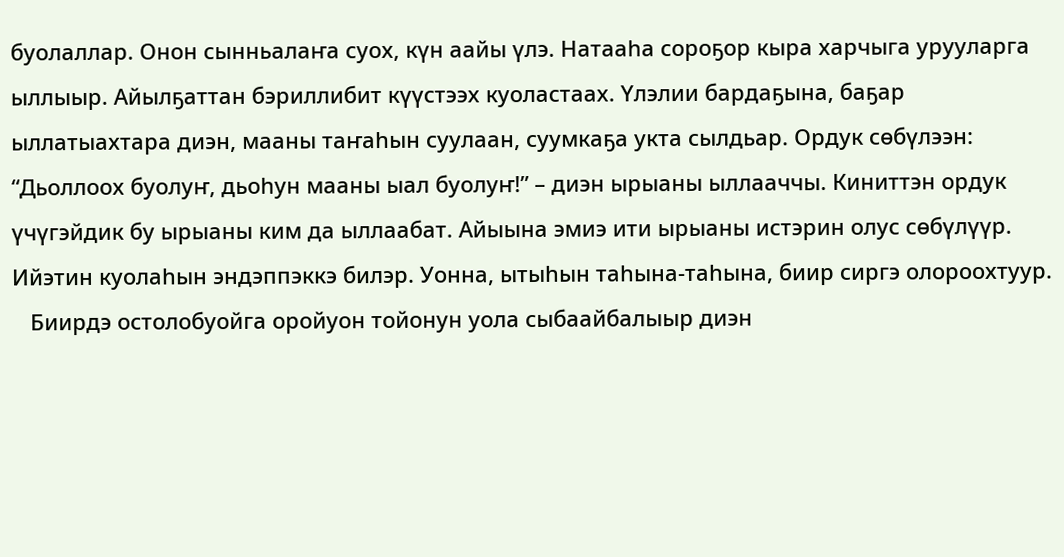буолаллар. Онон сынньалаҥа суох, күн аайы үлэ. Натааһа сороҕор кыра харчыга урууларга ыллыыр. Айылҕаттан бэриллибит күүстээх куоластаах. Үлэлии бардаҕына, баҕар ыллатыахтара диэн, мааны таҥаһын суулаан, суумкаҕа укта сылдьар. Ордук сөбүлээн: “Дьоллоох буолуҥ, дьоһун мааны ыал буолуҥ!” – диэн ырыаны ыллааччы. Киниттэн ордук үчүгэйдик бу ырыаны ким да ыллаабат. Айыына эмиэ ити ырыаны истэрин олус сөбүлүүр. Ийэтин куолаһын эндэппэккэ билэр. Уонна, ытыһын таһына-таһына, биир сиргэ олороохтуур.
   Биирдэ остолобуойга оройуон тойонун уола сыбаайбалыыр диэн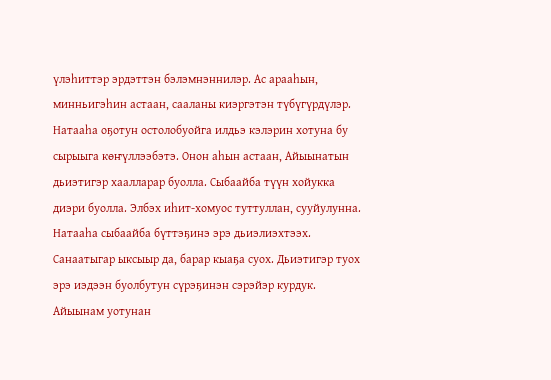үлэһиттэр эрдэттэн бэлэмнэннилэр. Ас арааһын, минньигэһин астаан, сааланы киэргэтэн түбүгүрдүлэр. Натааһа оҕотун остолобуойга илдьэ кэлэрин хотуна бу сырыыга көҥүллээбэтэ. Онон аһын астаан, Айыынатын дьиэтигэр хаалларар буолла. Сыбаайба түүн хойукка диэри буолла. Элбэх иһит-хомуос туттуллан, сууйулунна. Натааһа сыбаайба бүттэҕинэ эрэ дьиэлиэхтээх. Санаатыгар ыксыыр да, барар кыаҕа суох. Дьиэтигэр туох эрэ иэдээн буолбутун сүрэҕинэн сэрэйэр курдук. Айыынам уотунан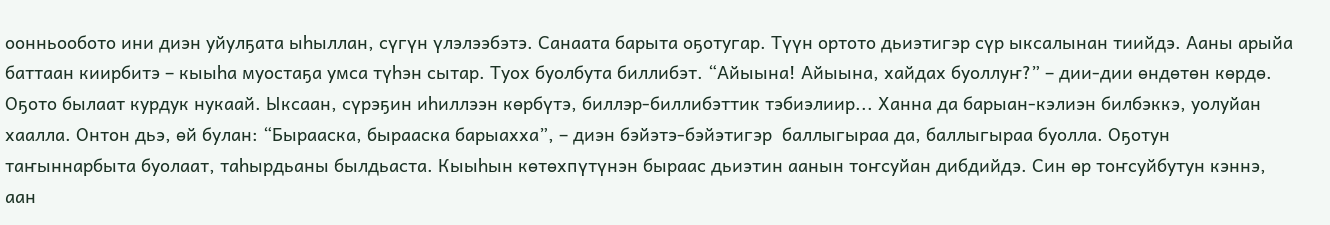оонньообото ини диэн уйулҕата ыһыллан, сүгүн үлэлээбэтэ. Санаата барыта оҕотугар. Түүн ортото дьиэтигэр сүр ыксалынан тиийдэ. Ааны арыйа баттаан киирбитэ – кыыһа муостаҕа умса түһэн сытар. Туох буолбута биллибэт. “Айыына! Айыына, хайдах буоллуҥ?” – дии-дии өндөтөн көрдө. Оҕото былаат курдук нукаай. Ыксаан, сүрэҕин иһиллээн көрбүтэ, биллэр-биллибэттик тэбиэлиир... Ханна да барыан-кэлиэн билбэккэ, уолуйан хаалла. Онтон дьэ, өй булан: “Бырааска, бырааска барыахха”, – диэн бэйэтэ-бэйэтигэр  баллыгыраа да, баллыгыраа буолла. Оҕотун таҥыннарбыта буолаат, таһырдьаны былдьаста. Кыыһын көтөхпүтүнэн быраас дьиэтин аанын тоҥсуйан дибдийдэ. Син өр тоҥсуйбутун кэннэ, аан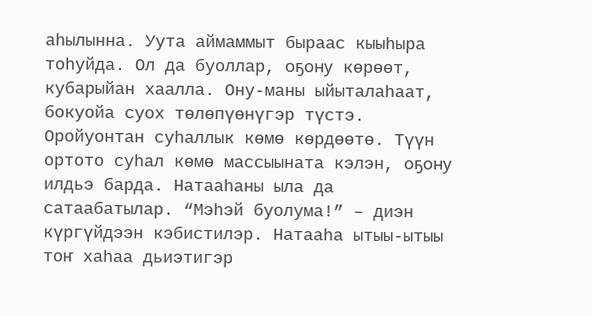аһылынна. Уута аймаммыт быраас кыыһыра тоһуйда. Ол да буоллар, оҕону көрөөт, кубарыйан хаалла. Ону-маны ыйыталаһаат, бокуойа суох төлөпүөнүгэр түстэ. Оройуонтан суһаллык көмө көрдөөтө. Түүн ортото суһал көмө массыыната кэлэн, оҕону илдьэ барда. Натааһаны ыла да сатаабатылар. “Мэһэй буолума!” – диэн күргүйдээн кэбистилэр. Натааһа ытыы-ытыы тоҥ хаһаа дьиэтигэр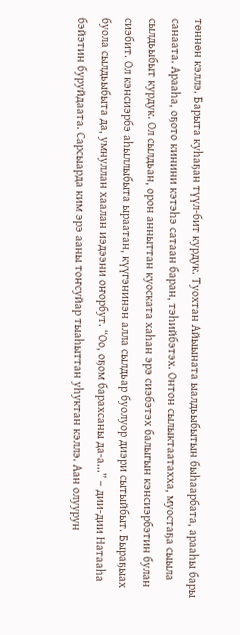төннөн кэллэ. Барыта куһаҕан түүл-бит курдук. Туохтан Айыыната ыалдьыбытын быһаарбата, арааһы бары санаата. Арааһа, оҕото кинини кэтэһэ сатаан баран, тэһийбэтэх. Онтон сылыктаатахха, муостаҕа сыыла сылдьыбыт курдук. Ол сылдьан, орон анныттан куоската хаһан эрэ сиэбэтэх балыгын кэнсиэрбэтин булан сиэбит. Ол кэнсиэрбэ аһыллыбыта ыраатан, күүгэнинэн алла сылдьар буолуор диэри сытыйбыт. Быраҕыах буола сылдьыбыта да, умнуллан хаалан иэдээни оҥорбут. “Оо, оҕом барахсаны да-а...” – дии-дии Натааһа бэйэтин буруйдаата. Сарсыарда ким эрэ ааны тоҥсуйар тыаһыттан уһуктан кэллэ. Аан олуурун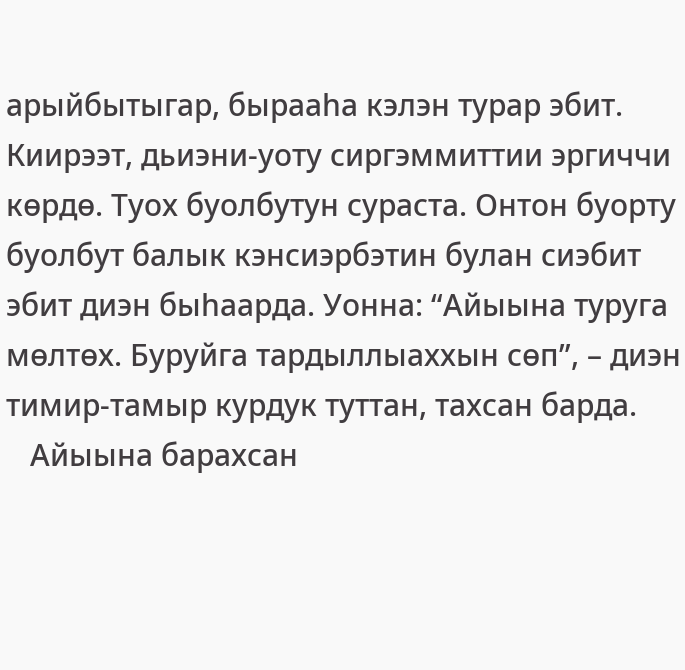арыйбытыгар, бырааһа кэлэн турар эбит. Киирээт, дьиэни-уоту сиргэммиттии эргиччи көрдө. Туох буолбутун сураста. Онтон буорту буолбут балык кэнсиэрбэтин булан сиэбит эбит диэн быһаарда. Уонна: “Айыына туруга мөлтөх. Буруйга тардыллыаххын сөп”, – диэн тимир-тамыр курдук туттан, тахсан барда.
   Айыына барахсан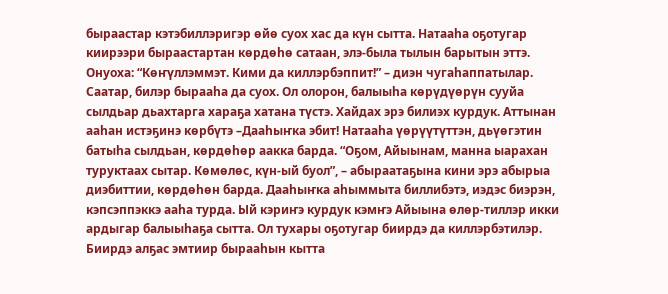быраастар кэтэбиллэригэр өйө суох хас да күн сытта. Натааһа оҕотугар киирээри быраастартан көрдөһө сатаан, элэ-была тылын барытын эттэ. Онуоха: “Көҥүллэммэт. Кими да киллэрбэппит!” – диэн чугаһаппатылар. Саатар, билэр бырааһа да суох. Ол олорон, балыыһа көрүдүөрүн сууйа сылдьар дьахтарга хараҕа хатана түстэ. Хайдах эрэ билиэх курдук. Аттынан ааһан истэҕинэ көрбүтэ –Дааһыҥка эбит! Натааһа үөрүүтүттэн, дьүөгэтин батыһа сылдьан, көрдөһөр аакка барда. “Оҕом, Айыынам, манна ыарахан туруктаах сытар. Көмөлөс, күн-ый буол”, – абыраатаҕына кини эрэ абырыа диэбиттии, көрдөһөн барда. Дааһыҥка аһыммыта биллибэтэ, иэдэс биэрэн, кэпсэппэккэ ааһа турда. Ый кэриҥэ курдук кэмҥэ Айыына өлөр-тиллэр икки ардыгар балыыһаҕа сытта. Ол тухары оҕотугар биирдэ да киллэрбэтилэр.  Биирдэ алҕас эмтиир бырааһын кытта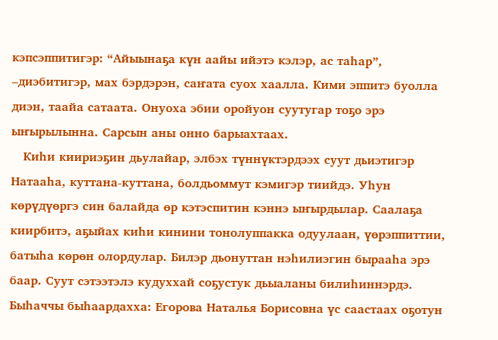кэпсэппитигэр: “Айыынаҕа күн аайы ийэтэ кэлэр, ас таһар”, –диэбитигэр, мах бэрдэрэн, саҥата суох хаалла. Кими эппитэ буолла диэн, таайа сатаата. Онуоха эбии оройуон суутугар тоҕо эрэ ыҥырылынна. Сарсын аны онно барыахтаах.
   Киһи киириэҕин дьулайар, элбэх түннүктэрдээх суут дьиэтигэр Натааһа, куттана-куттана, болдьоммут кэмигэр тиийдэ. Уһун көрүдүөргэ син балайда өр кэтэспитин кэннэ ыҥырдылар. Саалаҕа киирбитэ, аҕыйах киһи кинини тонолуппакка одуулаан, үөрэппиттии, батыһа көрөн олордулар. Билэр дьонуттан нэһилиэгин бырааһа эрэ баар. Суут сэтээтэлэ кудуххай соҕустук дьыаланы билиһиннэрдэ. Быһаччы быһаардахха: Егорова Наталья Борисовна үс саастаах оҕотун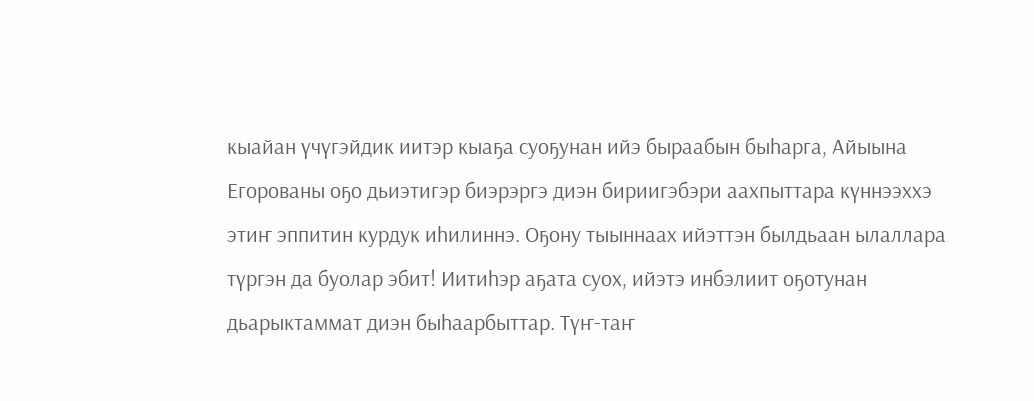кыайан үчүгэйдик иитэр кыаҕа суоҕунан ийэ быраабын быһарга, Айыына Егорованы оҕо дьиэтигэр биэрэргэ диэн бириигэбэри аахпыттара күннээххэ этиҥ эппитин курдук иһилиннэ. Оҕону тыыннаах ийэттэн былдьаан ылаллара түргэн да буолар эбит! Иитиһэр аҕата суох, ийэтэ инбэлиит оҕотунан дьарыктаммат диэн быһаарбыттар. Түҥ-таҥ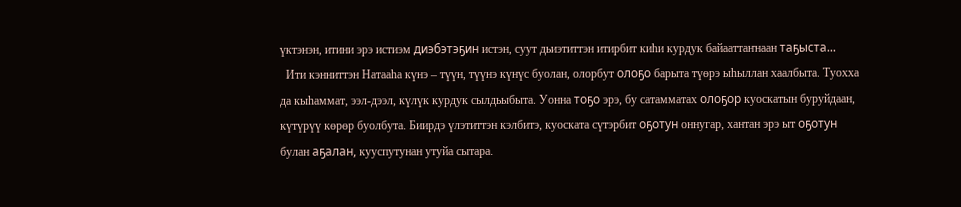үктэнэн, итини эрэ истиэм диэбэтэҕин истэн, суут дьиэтиттэн итирбит киһи курдук байааттаҥнаан таҕыста...
  Ити кэнниттэн Натааһа күнэ – түүн, түүнэ күнүс буолан, олорбут олоҕо барыта түөрэ ыһыллан хаалбыта. Туохха да кыһаммат, ээл-дээл, күлүк курдук сылдьыбыта. Уонна тоҕо эрэ, бу сатамматах олоҕор куоскатын буруйдаан, күтүрүү көрөр буолбута. Биирдэ үлэтиттэн кэлбитэ, куоската сүтэрбит оҕотун оннугар, хантан эрэ ыт оҕотун булан аҕалан, кууспутунан утуйа сытара.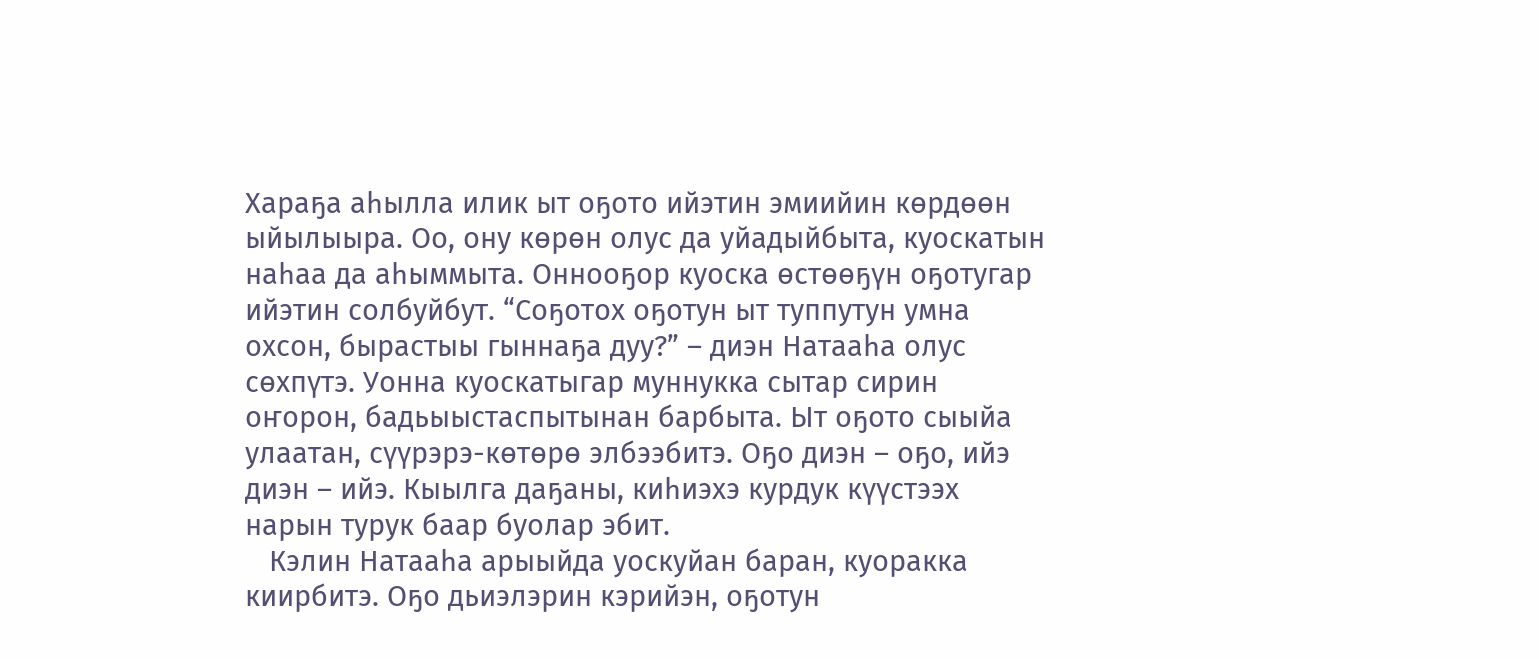Хараҕа аһылла илик ыт оҕото ийэтин эмиийин көрдөөн ыйылыыра. Оо, ону көрөн олус да уйадыйбыта, куоскатын наһаа да аһыммыта. Оннооҕор куоска өстөөҕүн оҕотугар ийэтин солбуйбут. “Соҕотох оҕотун ыт туппутун умна охсон, бырастыы гыннаҕа дуу?” – диэн Натааһа олус сөхпүтэ. Уонна куоскатыгар муннукка сытар сирин оҥорон, бадьыыстаспытынан барбыта. Ыт оҕото сыыйа улаатан, сүүрэрэ-көтөрө элбээбитэ. Оҕо диэн – оҕо, ийэ диэн – ийэ. Кыылга даҕаны, киһиэхэ курдук күүстээх нарын турук баар буолар эбит.
   Кэлин Натааһа арыыйда уоскуйан баран, куоракка киирбитэ. Оҕо дьиэлэрин кэрийэн, оҕотун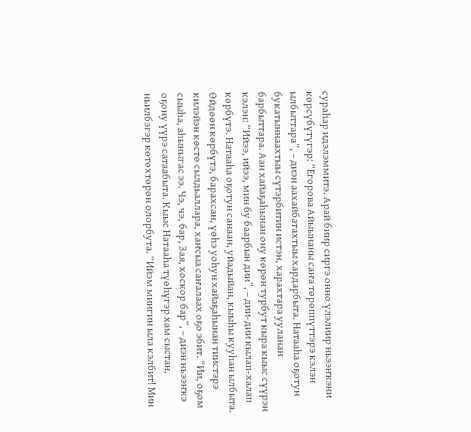сураһар идэлэммитэ. Арай биир сиргэ онно үлэлиир ньээҥкэни көрсүбүтүгэр: “Егорова Айыынаны саҥа төрөппүттэрэ кэлэн ылбыттара”, – диэн аахайбатахтыы хардарбыта. Натааһа оҕотун букатыннаахтыы сүтэрбитин истэн, харахтара ууланан барбыттара. Аан хайаҕаһынан ону көрөн турбут кыра кыыс сүүрэн кэлэн: “Ийээ, ийээ, мин бу баарбын дии”, – дии-дии кылап-халап көрбүтэ. Натааһа оҕотун санаан, уйадыйан, кыыһы кууһан ылбыта. Өйдөөн көрбүтэ, барахсан, үөһэ уоһун хайаҕаһынан тиистэрэ килэйэн көстө сылдьаллара, хаҥсыа саҥалаах оҕо эбит. “Ии, оҕом сыыһа, аһыныгас ээ. Чэ, чэ, бар, Зая, хоскор бар”, – диэн ньээҥкэ оҕону үүрэ сатаабыта. Кыыс Натааһа түөһүгэр хам сыстан, ньилбэгэр көтөхтөрөн олорбута. “Ийэм миигин ыла кэлбит! Мин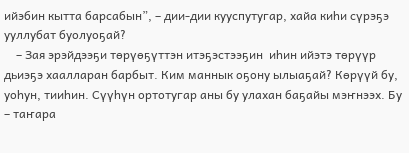ийэбин кытта барсабын”, – дии-дии кууспутугар, хайа киһи сүрэҕэ ууллубат буолуоҕай?
    – Зая эрэйдээҕи төрүөҕүттэн итэҕэстээҕин  иһин ийэтэ төрүүр дьиэҕэ хаалларан барбыт. Ким маннык оҕону ылыаҕай? Көрүүй бу, уоһун, тииһин. Сүүһүн ортотугар аны бу улахан баҕайы мэҥнээх. Бу – таҥара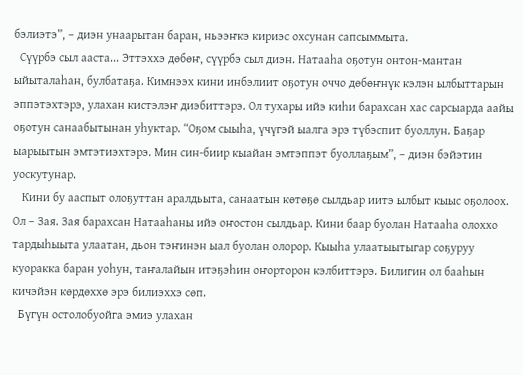бэлиэтэ”, – диэн унаарытан баран, ньээҥкэ кириэс охсунан сапсыммыта.
  Сүүрбэ сыл ааста... Эттэххэ дөбөҥ, сүүрбэ сыл диэн. Натааһа оҕотун онтон-мантан ыйыталаһан, булбатаҕа. Кимнээх кини инбэлиит оҕотун оччо дөбөҥнүк кэлэн ылбыттарын эппэтэхтэрэ, улахан кистэлэҥ диэбиттэрэ. Ол тухары ийэ киһи барахсан хас сарсыарда аайы оҕотун санаабытынан уһуктар. “Оҕом сыыһа, үчүгэй ыалга эрэ түбэспит буоллун. Баҕар ыарыытын эмтэтиэхтэрэ. Мин син-биир кыайан эмтэппэт буоллаҕым”, – диэн бэйэтин уоскутунар.
   Кини бу ааспыт олоҕуттан аралдьыта, санаатын көтөҕө сылдьар иитэ ылбыт кыыс оҕолоох. Ол – Зая. Зая барахсан Натааһаны ийэ оҥостон сылдьар. Кини баар буолан Натааһа олоххо тардыһыыта улаатан, дьон тэҥинэн ыал буолан олорор. Кыыһа улаатыытыгар соҕуруу куоракка баран уоһун, таҥалайын итэҕэһин оҥорторон кэлбиттэрэ. Билигин ол бааһын кичэйэн көрдөххө эрэ билиэххэ сөп.
  Бүгүн остолобуойга эмиэ улахан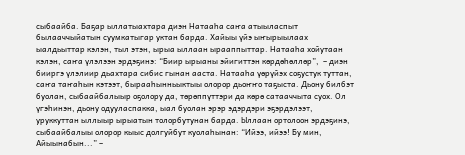сыбаайба. Баҕар ыллатыахтара диэн Натааһа саҥа атыыласпыт былааччыйатын суумкатыгар уктан барда. Хайыы үйэ ыҥырыылаах ыалдьыттар кэлэн, тыл этэн, ырыа ыллаан ырааппыттар. Натааһа хойутаан кэлэн, саҥа үлэлээн эрдэҕинэ: “Биир ырыаны эйигиттэн көрдөһөллөр”,  – диэн бииргэ үлэлиир дьахтара сибис гынан ааста. Натааһа үөрүйэх соҕустук туттан, саҥа таҥаһын кэтээт, бырааһынньыктыы олорор дьоҥҥо таҕыста. Дьону билбэт буолан, сыбаайбалыыр оҕолору да, төрөппүттэри да көрө сатааччыта суох. Ол үгэһинэн, дьону одууласпакка, ыал буолан эрэр эдэрдэри эҕэрдэлээт, уруккуттан ыллыыр ырыатын толорбутунан барда. Ыллаан ортолоон эрдэҕинэ, сыбаайбалыы олорор кыыс долгуйбут куолаһынан: “Ийээ, ийээ! Бу мин, Айыынабын...” –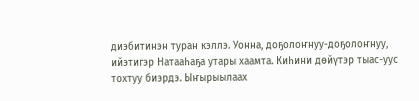диэбитинэн туран кэллэ. Уонна, доҕолоҥнуу-доҕолоҥнуу, ийэтигэр Натааһаҕа утары хаамта. Киһини дөйүтэр тыас-уус тохтуу биэрдэ. Ыҥырыылаах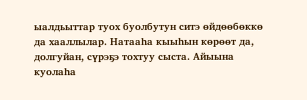ыалдьыттар туох буолбутун ситэ өйдөөбөккө да хааллылар. Натааһа кыыһын көрөөт да, долгуйан, сүрэҕэ тохтуу сыста. Айыына куолаһа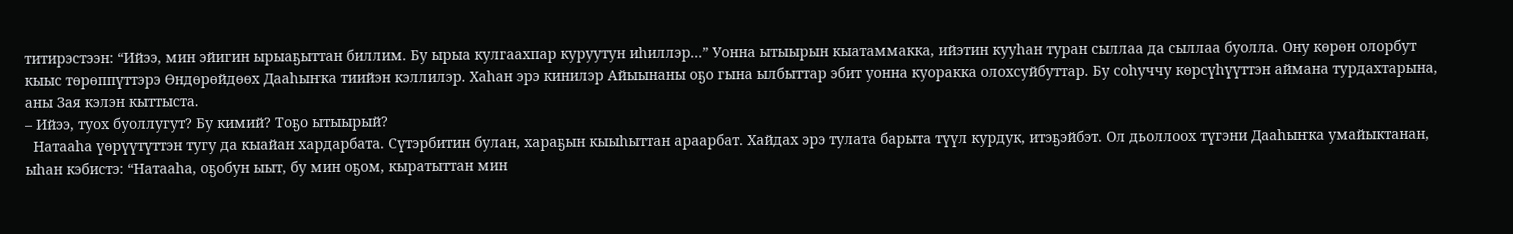титирэстээн: “Ийээ, мин эйигин ырыаҕыттан биллим. Бу ырыа кулгаахпар куруутун иһиллэр...” Уонна ытыырын кыатаммакка, ийэтин кууһан туран сыллаа да сыллаа буолла. Ону көрөн олорбут кыыс төрөппүттэрэ Өндөрөйдөөх Дааһыҥка тиийэн кэллилэр. Хаһан эрэ кинилэр Айыынаны оҕо гына ылбыттар эбит уонна куоракка олохсуйбуттар. Бу соһуччу көрсүһүүттэн аймана турдахтарына, аны Зая кэлэн кыттыста.
– Ийээ, туох буоллугут? Бу кимий? Тоҕо ытыырый?
  Натааһа үөрүүтүттэн тугу да кыайан хардарбата. Сүтэрбитин булан, хараҕын кыыһыттан араарбат. Хайдах эрэ тулата барыта түүл курдук, итэҕэйбэт. Ол дьоллоох түгэни Дааһыҥка умайыктанан, ыһан кэбистэ: “Натааһа, оҕобун ыыт, бу мин оҕом, кыратыттан мин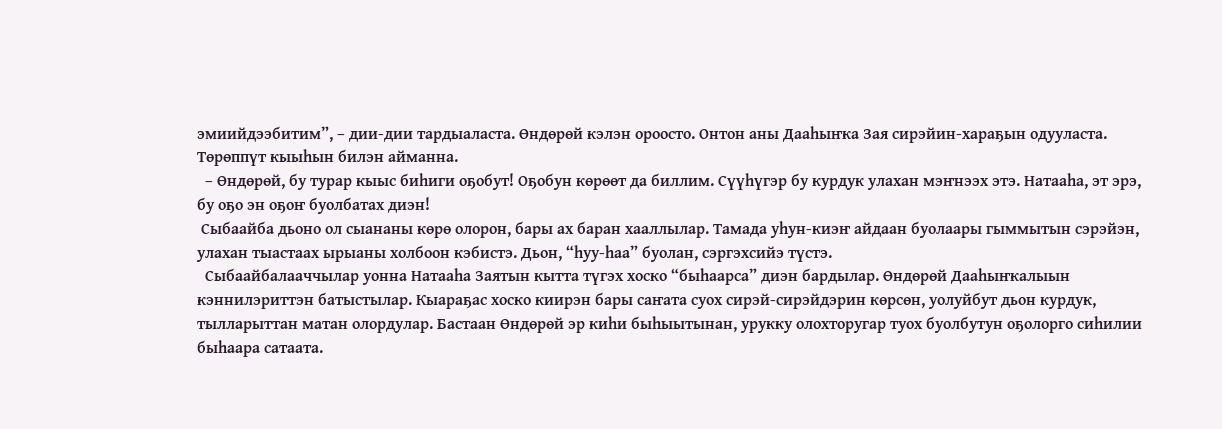эмиийдээбитим”, – дии-дии тардыаласта. Өндөрөй кэлэн ороосто. Онтон аны Дааһыҥка Зая сирэйин-хараҕын одууласта. Төрөппүт кыыһын билэн айманна.
  – Өндөрөй, бу турар кыыс биһиги оҕобут! Оҕобун көрөөт да биллим. Сүүһүгэр бу курдук улахан мэҥнээх этэ. Натааһа, эт эрэ, бу оҕо эн оҕоҥ буолбатах диэн!
 Сыбаайба дьоно ол сыананы көрө олорон, бары ах баран хааллылар. Тамада уһун-киэҥ айдаан буолаары гыммытын сэрэйэн, улахан тыастаах ырыаны холбоон кэбистэ. Дьон, “һуу-һаа” буолан, сэргэхсийэ түстэ.
  Сыбаайбалааччылар уонна Натааһа Заятын кытта түгэх хоско “быһаарса” диэн бардылар. Өндөрөй Дааһыҥкалыын кэннилэриттэн батыстылар. Кыараҕас хоско киирэн бары саҥата суох сирэй-сирэйдэрин көрсөн, уолуйбут дьон курдук, тылларыттан матан олордулар. Бастаан Өндөрөй эр киһи быһыытынан, урукку олохторугар туох буолбутун оҕолорго сиһилии быһаара сатаата.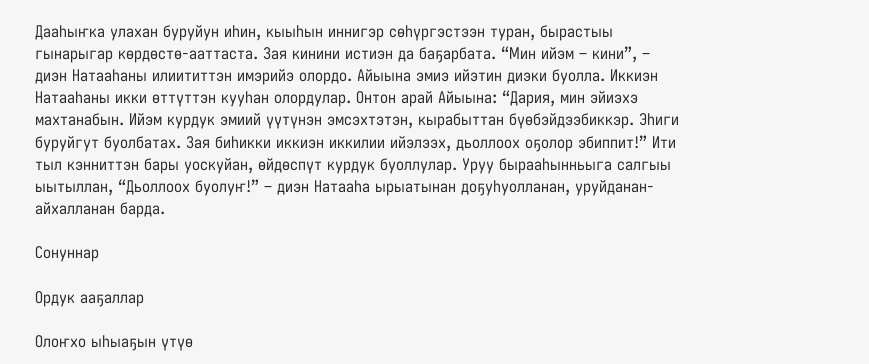Дааһыҥка улахан буруйун иһин, кыыһын иннигэр сөһүргэстээн туран, бырастыы гынарыгар көрдөстө-ааттаста. Зая кинини истиэн да баҕарбата. “Мин ийэм – кини”, – диэн Натааһаны илиититтэн имэрийэ олордо. Айыына эмиэ ийэтин диэки буолла. Иккиэн Натааһаны икки өттүттэн кууһан олордулар. Онтон арай Айыына: “Дария, мин эйиэхэ махтанабын. Ийэм курдук эмиий үүтүнэн эмсэхтэтэн, кырабыттан бүөбэйдээбиккэр. Эһиги буруйгут буолбатах. Зая биһикки иккиэн иккилии ийэлээх, дьоллоох оҕолор эбиппит!” Ити тыл кэнниттэн бары уоскуйан, өйдөспүт курдук буоллулар. Уруу бырааһынньыга салгыы ыытыллан, “Дьоллоох буолуҥ!” – диэн Натааһа ырыатынан доҕуһуолланан, уруйданан-айхалланан барда.

Сонуннар

Ордук ааҕаллар

Олоҥхо ыһыаҕын үтүө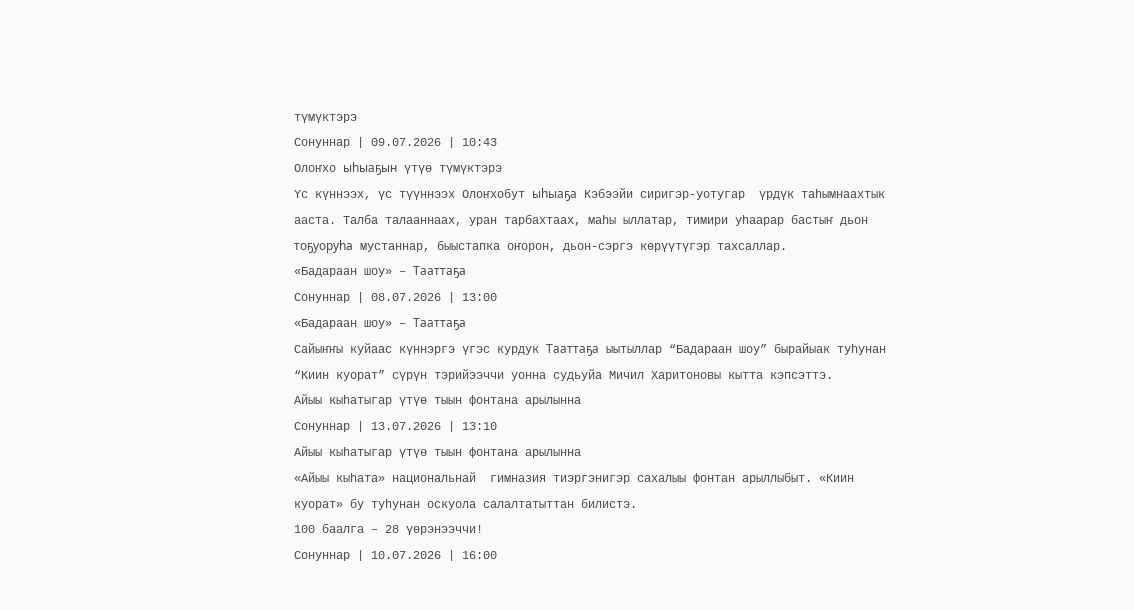түмүктэрэ
Сонуннар | 09.07.2026 | 10:43
Олоҥхо ыһыаҕын үтүө түмүктэрэ
Үс күннээх, үс түүннээх Олоҥхобут ыһыаҕа Кэбээйи сиригэр-уотугар  үрдүк таһымнаахтык ааста. Талба талааннаах, уран тарбахтаах, маһы ыллатар, тимири уһаарар бастыҥ дьон тоҕуоруһа мустаннар, быыстапка оҥорон, дьон-сэргэ көрүүтүгэр тахсаллар.
«Бадараан шоу» – Тааттаҕа
Сонуннар | 08.07.2026 | 13:00
«Бадараан шоу» – Тааттаҕа
Сайыҥҥы куйаас күннэргэ үгэс курдук Тааттаҕа ыытыллар “Бадараан шоу” бырайыак туһунан “Киин куорат” сүрүн тэрийээччи уонна судьуйа Мичил Харитоновы кытта кэпсэттэ.
Айыы кыһатыгар үтүө тыын фонтана арылынна
Сонуннар | 13.07.2026 | 13:10
Айыы кыһатыгар үтүө тыын фонтана арылынна
«Айыы кыһата» национальнай  гимназия тиэргэнигэр сахалыы фонтан арыллыбыт. «Киин куорат» бу туһунан оскуола салалтатыттан билистэ.
100 баалга – 28 үөрэнээччи!
Сонуннар | 10.07.2026 | 16:00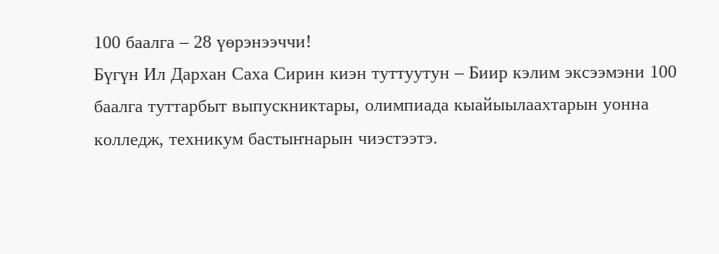100 баалга – 28 үөрэнээччи!
Бүгүн Ил Дархан Саха Сирин киэн туттуутун – Биир кэлим эксээмэни 100 баалга туттарбыт выпускниктары, олимпиада кыайыылаахтарын уонна колледж, техникум бастыҥнарын чиэстээтэ.